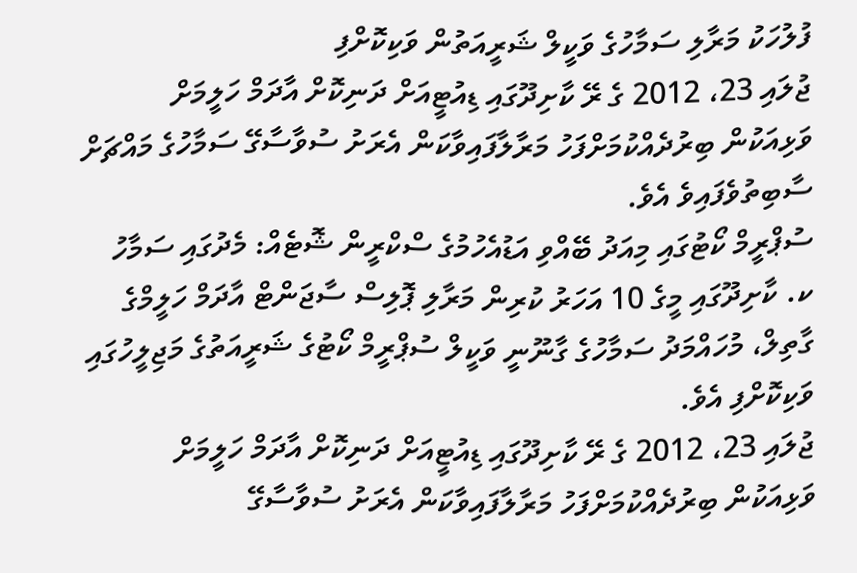ފުލުހަކު މަރާލި ސަމާހުގެ ވަކީލް ޝަރީއަތުން ވަކިކޮށްފި
ޖުލައި 23، 2012 ގެ ރޭ ކާށިދޫގައި ޑިއުޓީއަށް ދަނިކޮށް އާދަމް ހަލީމަށް ވަޅިއަކުން ބިރުދެއްކުމަށްފަހު މަރާލާފައިވާކަން އެރަށު ސުވާސާގޭ ސަމާހުގެ މައްޗަށް ސާބިތުވެފައިވެ އެވެ.
ސުޕްރީމް ކޯޓުގައި މިއަދު ބޭއްވި އަޑުއެހުމުގެ ސްކްރީން ޝޮޓެއް: މެދުގައި ސަމާހު
ކ. ކާށިދޫގައި މީގެ 10 އަހަރު ކުރިން މަރާލި ޕޮލިސް ސާޖަންޓް އާދަމް ހަލީމްގެ ގާތިލް، މުހައްމަދު ސަމާހުގެ ގާނޫނީ ވަކީލް ސުޕްރީމް ކޯޓުގެ ޝަރީއަތުގެ މަޖިލީހުގައި ވަކިކޮށްފި އެވެ.
ޖުލައި 23، 2012 ގެ ރޭ ކާށިދޫގައި ޑިއުޓީއަށް ދަނިކޮށް އާދަމް ހަލީމަށް ވަޅިއަކުން ބިރުދެއްކުމަށްފަހު މަރާލާފައިވާކަން އެރަށު ސުވާސާގޭ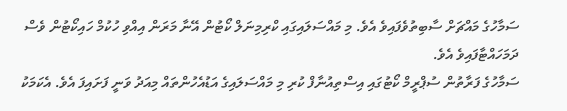ސަމާހުގެ މައްޗަށް ސާބިތުވެފައިވެ އެވެ. މި މައްސަލައިގައި ކްރިމިނަލް ކޯޓުން އޭނާ މަރަން އިއްވި ހުކުމް ހައިކޯޓުން ވެސް ދަމަހައްޓާފައިވެ އެވެ.
ސަމާހުގެ ފަރާތުން ސުޕްރީމް ކޯޓުގައި އިސްތިއުނާފް ކުރި މި މައްސަލައިގެ އަޑުއެހުންތައް މިއަދު ވަނީ ފަށައިފަ އެވެ. އެކަމަކު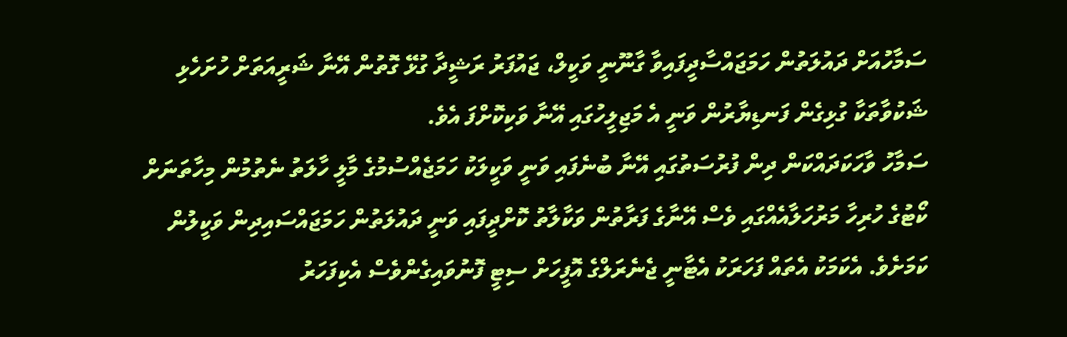ސަމާހުއަށް ދައުލަތުން ހަމަޖައްސާދީފައިވާ ގާނޫނީ ވަކީލް، ޖައުފަރު ރަޝީދާ ގުޅޭ ގޮތުން އޭނާ ޝަރީއަތަށް ހުށަހެޅި ޝަކުވާތަކާ ގުޅިގެން ފަނޑިޔާރުން ވަނީ އެ މަޖިލީހުގައި އޭނާ ވަކިކޮށްފަ އެވެ.
ސަމާހު ވާހަކަދައްކަން ދިން ފުރުސަތުގައި އޭނާ ބުނެފައި ވަނީ ވަކީލަކު ހަމަޖެއްސުމުގެ މާލީ ހާލަތު ނެތުމުން މިހާތަނަށް ކޯޓުގެ ހުރިހާ މަރުހަލާއެއްގައި ވެސް އޭނާގެ ފަރާތުން ވަކާލާތު ކޮށްދީފައި ވަނީ ދައުލަތުން ހަމަޖައްސައިދިން ވަކީލުން ކަމަށެވެ. އެކަމަކު އެތައް ފަހަރަކު އެޓާނީ ޖެނެރަލްގެ އޮފީހަށް ސިޓީ ފޮނުވައިގެންވެސް އެކިފަހަރު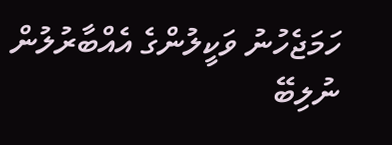ހަމަޖެހުނު ވަކީލުންގެ އެއްބާރުލުން ނުލިބޭ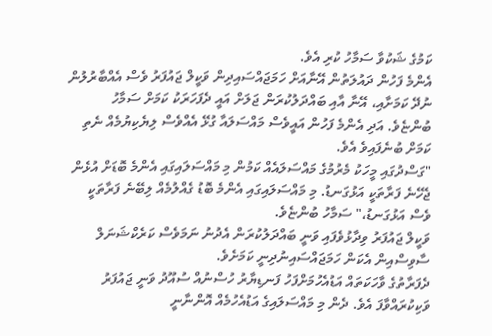ކަމުގެ ޝަކުވާ ސަމާހު ކުރި އެވެ.
އެންމެ ފަހުން ދައުލަތުން އޭނާއަށް ހަމަޖައްސައިދިން ވަކީލް ޖައުފަރު ވެސް އެއްބާރުލުން ނުދޭ ކަމަށާއި، އޭނާ އާއި ބައްދަލުކުރަން ޖަލަށް އައީ ދެފަހަރަކު ކަމަށް ސަމާހު ބުންޏެވެ. އަދި އެންމެ ފަހުން އައީވެސް މައްސަލައާ ގުޅޭ އެއްވެސް ލިޔެކިޔުމެއް ނެތި ކަމަށް ބުނެފައިވެ އެވެ.
"ގަސްދުގައި މީހަކު މެރުމުގެ މައްސަލައެއް ކަމުން މި މައްސަލައިގައި އެންމެ ބޮޑަށް އުޅެން ޖެހޭނެ ފަރާތަކީ އަޅުގަނޑު. މި މައްސަލައިގައި އެންމެ ބޮޑު ގެއްލުމެއް ލިބޭނެ ފަރާތަކީ ވެސް އަޅުގަނޑު،" ސަމާހު ބުންޏެވެ.
ވަކީލް ޖައުފަރު ވިދާޅުވެފައި ވަނީ ބައްދަލުކުރަން އެދުނު ނަމަވެސް ކަރެކްޝަނަލް ސާވިސްއިން އެކަން ހަމަޖައްސައިނުދިނީ ކަމަށެވެ.
ދެފަރާތުގެ ވާހަކަތައް އަޑުއެހުމަށްފަހު ފަނޑިޔާރު ހުސްނުއް ސުއޫދު ވަނީ ޖައުފަރު ވަކިކުރައްވާފަ އެވެ. ދެން މި މައްސަލައިގެ އަޑުއެހުމެއް އޮންނާނީ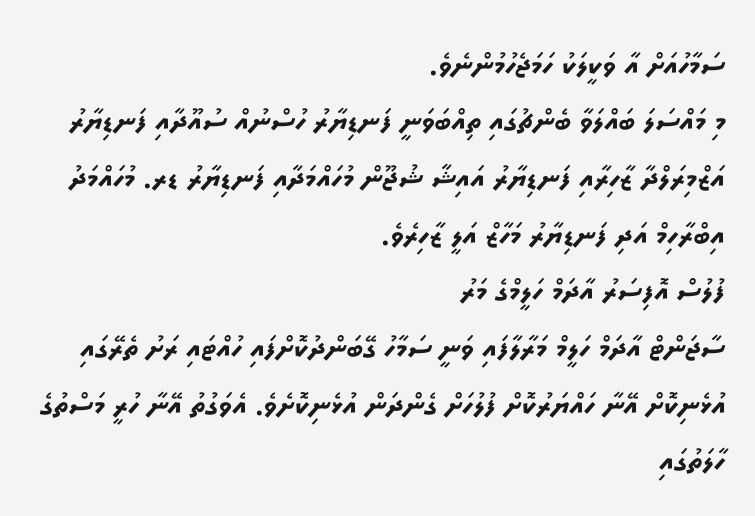ސަމާހުއަށް އާ ވަކީލަކު ހަމަޖެހުމުންނެވެ.
މި މައްސަލަ ބައްލަވާ ބެންޗުގައި ތިއްބަވަނީ ފަނޑިޔާރު ހުސްނުއް ސުއޫދާއި ފަނޑިޔާރު އަޒްމިރަލްދާ ޒާހިރާއި ފަނޑިޔާރު އައިޝާ ޝުޖޫން މުހައްމަދާއި ފަނޑިޔާރު ޑރ. މުހައްމަދު އިބްރާހިމް އަދި ފަނޑިޔާރު މަހާޒް އަލީ ޒާހިރެވެ.
ފުލުސް އޮފިސަރު އާދަމް ހަލީމްގެ މަރު
ސާޖަންޓް އާދަމް ހަލީމް މަރާލާފައި ވަނީ ސަމާހު ގޭބަންދުކޮށްފައި ހުއްޓައި ރަށު ތެރޭގައި އުޅެނިކޮށް އޭނާ ހައްޔަރުކޮށް ފުލުހަށް ގެންދަން އުޅެނިކޮށެވެ. އެވަގުތު އޭނާ ހުރީ މަސްތުގެ ހާލަތުގައި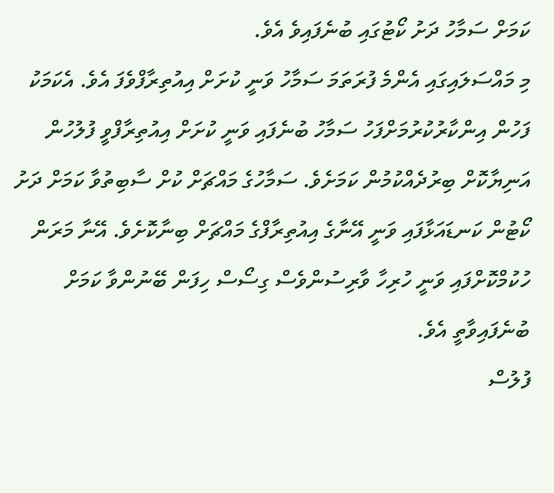ކަމަށް ސަމާހު ދަށު ކޯޓުގައި ބުނެފައިވެ އެވެ.
މި މައްސަލައިގައި އެންމެ ފުރަތަމަ ސަމާހު ވަނީ ކުށަށް އިއުތިރާފްވެފަ އެވެ. އެކަމަކު ފަހުން އިންކާރުކުރުމަށްފަހު ސަމާހު ބުނެފައި ވަނީ ކުށަށް އިއުތިރާފްވީ ފުލުހުން އަނިޔާކޮށް ބިރުދެއްކުމުން ކަމަށެވެ. ސަމާހުގެ މައްޗަށް ކުށް ސާބިތުވާ ކަމަށް ދަށު ކޯޓުން ކަނޑައަޅާފައި ވަނީ އޭނާގެ އިއުތިރާފްގެ މައްޗަށް ބިނާކޮށެވެ. އޭނާ މަރަން ހުކުމްކޮށްފައި ވަނީ ހުރިހާ ވާރިސުންވެސް ގިސޯސް ހިފަން ބޭނުންވާ ކަމަށް ބުނެފައިވާތީ އެވެ.
ފުލުސް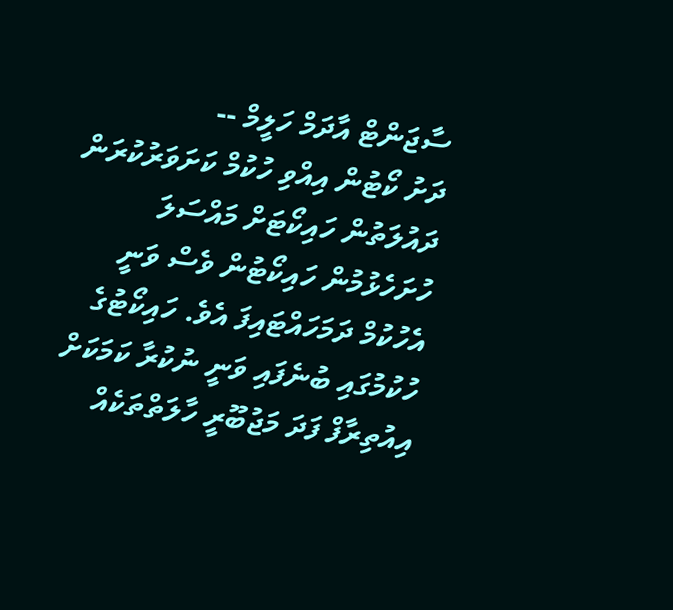ސާޖަންޓް އާދަމް ހަލީމް --
ދަށު ކޯޓުން އިއްވި ހުކުމް ކަށަވަރުކުރަން ދައުލަތުން ހައިކޯޓަށް މައްސަލަ ހުށަހެޅުމުން ހައިކޯޓުން ވެސް ވަނީ އެހުކުމް ދަމަހައްޓައިފަ އެވެ. ހައިކޯޓުގެ ހުކުމުގައި ބުނެފައި ވަނީ ނުކުރާ ކަމަކަށް އިއުތިރާފް ފަދަ މަޖުބޫރީ ހާލަތްތަކެއް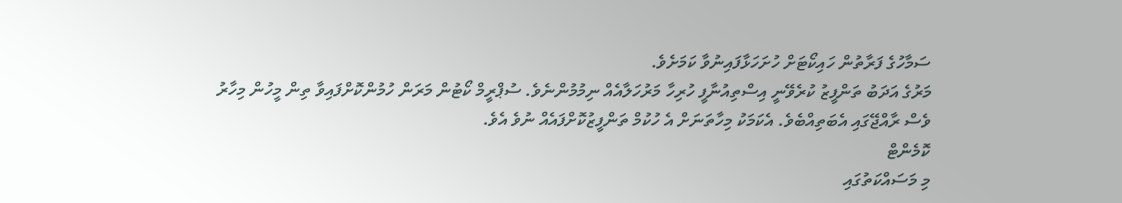ސަމާހުގެ ފަރާތުން ހައިކޯޓަށް ހުށަހަޅާފައިނުވާ ކަމަށެވެ.
މަރުގެ އަދަބު ތަންފީޒު ކުރެވޭނީ އިސްތިއުނާފީ ހުރިހާ މަރުހަލާއެއް ނިމުމުންނެވެ. ސުޕްރީމް ކޯޓުން މަރަން ހުމުންކޮށްފައިވާ ތިން މީހުން މިހާރު ވެސް ރާއްޖޭގައި އެބަތިއްބެވެ. އެކަމަކު މިހާތަނަށް އެ ހުކުމް ތަންފީޒުކޮށްފައެއް ނުވެ އެވެ.
ކޮމެންޓް
މި މަސައްކަތުގައި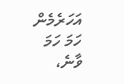އަހަރެމެން ހަމަ ހަމަ ވާނެ،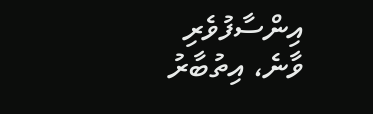އިންސާފުވެރި ވާނެ، އިތުބާރު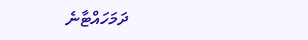ދަމަހައްޓާނެ